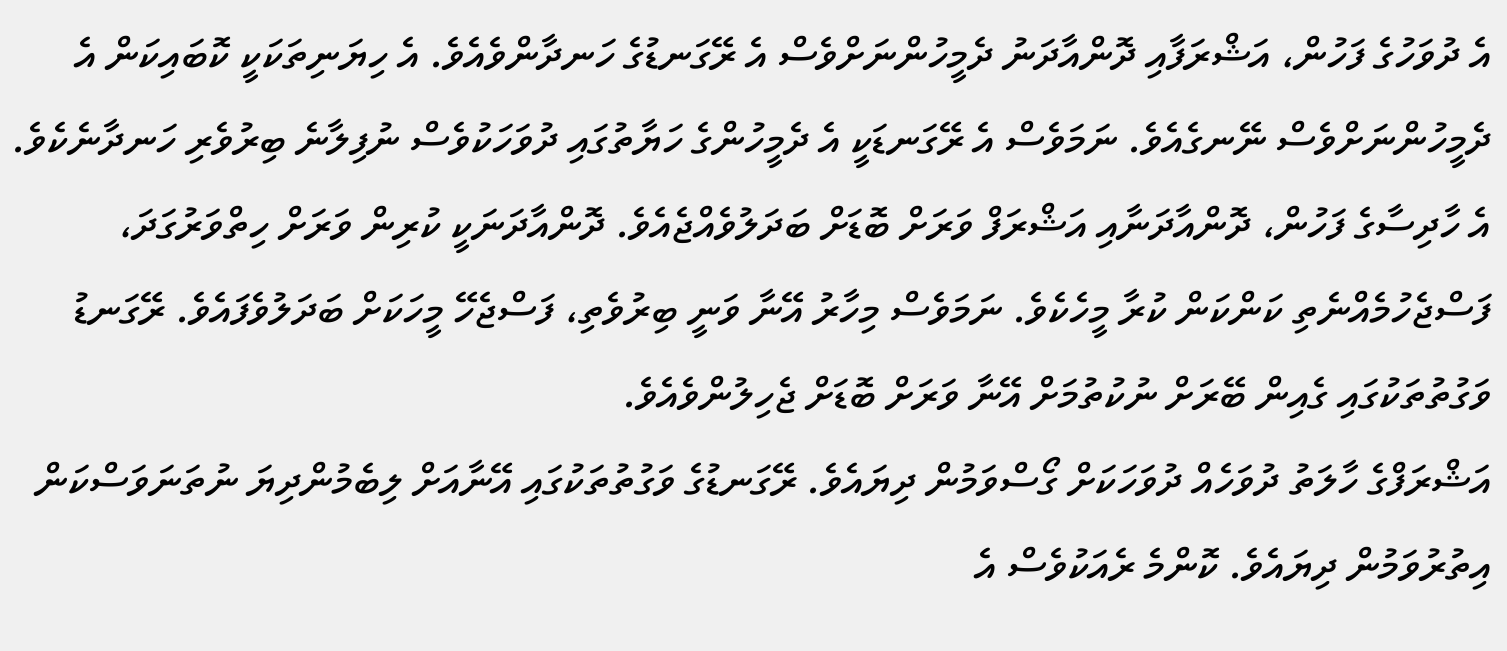އެ ދުވަހުގެ ފަހުން، އަޝްރަފާއި ދޮންއާދަނު ދެމީހުންނަށްވެސް އެ ރޭގަނޑުގެ ހަނދާންވެއެވެ. އެ ހިޔަނިތަކަކީ ކޮބައިކަން އެ ދެމީހުންނަށްވެސް ނޭނގެއެވެ. ނަމަވެސް އެ ރޭގަނޑަކީ އެ ދެމީހުންގެ ހަޔާތުގައި ދުވަހަކުވެސް ނުފިލާނެ ބިރުވެރި ހަނދާނެކެވެ.
އެ ހާދިސާގެ ފަހުން، ދޮންއާދަނާއި އަޝްރަފް ވަރަށް ބޮޑަށް ބަދަލުވެއްޖެއެވެ. ދޮންއާދަނަކީ ކުރިން ވަރަށް ހިތްވަރުގަދަ، ފަސްޖެހުމެއްނެތި ކަންކަން ކުރާ މީހެކެވެ. ނަމަވެސް މިހާރު އޭނާ ވަނީ ބިރުވެތި، ފަސްޖެހޭ މީހަކަށް ބަދަލުވެފައެވެ. ރޭގަނޑު ވަގުތުތަކުގައި ގެއިން ބޭރަށް ނުކުތުމަށް އޭނާ ވަރަށް ބޮޑަށް ޖެހިލުންވެއެވެ.
އަޝްރަފްގެ ހާލަތު ދުވަހެއް ދުވަހަކަށް ގޯސްވަމުން ދިޔައެވެ. ރޭގަނޑުގެ ވަގުތުތަކުގައި އޭނާއަށް ލިބެމުންދިޔަ ނުތަނަވަސްކަން އިތުރުވަމުން ދިޔައެވެ. ކޮންމެ ރެއަކުވެސް އެ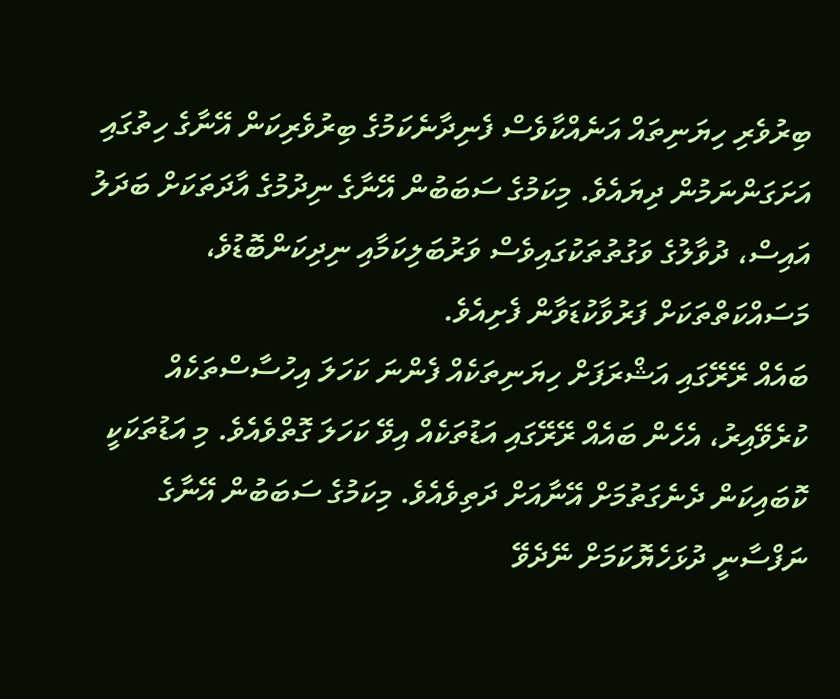ބިރުވެރި ހިޔަނިތައް އަނެއްކާވެސް ފެނިދާނެކަމުގެ ބިރުވެރިކަން އޭނާގެ ހިތުގައި އަށަގަންނަމުން ދިޔައެވެ. މިކަމުގެ ސަބަބުން އޭނާގެ ނިދުމުގެ އާދަތަކަށް ބަދަލު އައިސް، ދުވާލުގެ ވަގުތުތަކުގައިވެސް ވަރުބަލިކަމާއި ނިދިކަންބޮޑުވެ، މަސައްކަތްތަކަށް ފަރުވާކުޑަވާން ފެށިއެވެ.
ބައެއް ރޭރޭގައި އަޝްރަފަށް ހިޔަނިތަކެއް ފެންނަ ކަހަލަ އިހުސާސްތަކެއް ކުރެވޭއިރު، އެހެން ބައެއް ރޭރޭގައި އަޑުތަކެއް އިވޭ ކަހަލަ ގޮތްވެއެވެ. މި އަޑުތަކަކީ ކޮބައިކަން ދެނެގަތުމަށް އޭނާއަށް ދަތިވެއެވެ. މިކަމުގެ ސަބަބުން އޭނާގެ ނަފްސާނީ ދުޅަހެޔޮކަމަށް ނޭދެވޭ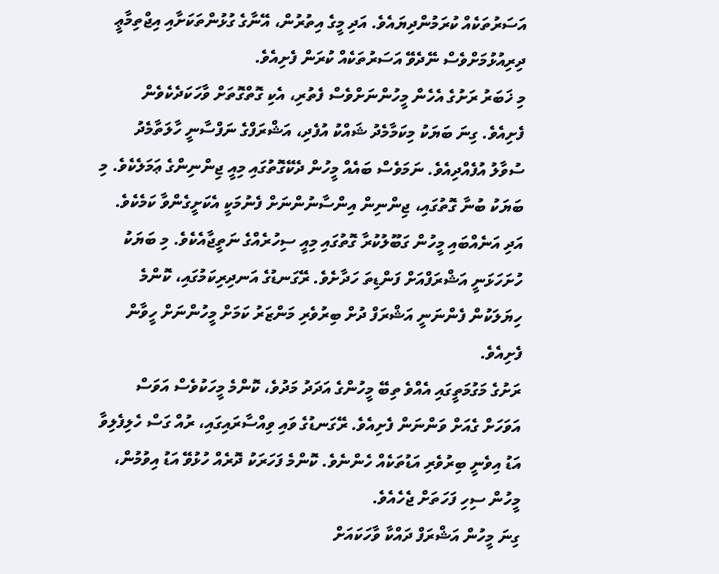އަސަރުތަކެއް ކުރަމުންދިޔައެވެ. އަދި މީގެ އިތުރުން، އޭނާގެ ގުޅުންތަކަށާއި އިޖްތިމާޢީ ދިރިއުޅުމަށްވެސް ނޭދެވޭ އަސަރުތަކެއް ކުރަން ފެށިއެވެ.
މި ޚަބަރު ރަށުގެ އެހެން މީހުންނަށްވެސް ފެތުރި، އެކި ގޮތްގޮތަށް ވާހަކަދެކެވެން ފެށިއެވެ. ގިނަ ބަޔަކު މިކަމާމެދު ޝައްކު އުފެދި، އަޝްރަފްގެ ނަފްސާނީ ހާލަތާމެދު ސުވާލު އުފެއްދިއެވެ. ނަމަވެސް ބައެއް މީހުން ދެކޭގޮތުގައި މިއީ ޖިންނިންގެ ޢަމަލެކެވެ. މި ބަޔަކު ބުނާ ގޮތުގައި، ޖިންނިން އިންސާނުންނަށް ފެނުމަކީ އެކަށީގެންވާ ކަމެކެވެ. އަދި އަނެއްބައި މީހުން ގަބޫލުކުރާ ގޮތުގައި މިއީ ސިހުރެއްގެ ނަތީޖާއެކެވެ. މި ބަޔަކު ހުށަހަޅަނީ އަޝްރަފްއަށް ފަންޑިތަ ހަދާށެވެ. ރޭގަނޑުގެ އަނދިރިކަމުގައި، ކޮންމެ ހިޔަލަކުން ފެންނަނީ އަޝްރަފް ދުށް ބިރުވެރި މަންޒަރު ކަމަށް މީހުންނަށް ހީވާން ފެށިއެވެ.
ރަށުގެ މަގުމަތީގައި އެއްވެ ތިބޭ މީހުންގެ އަދަދު މަދުވެ، ކޮންމެ މީހަކުވެސް އަވަސް އަވަހަށް ގެއަށް ވަންނަން ފެށިއެވެ. ރޭގަނޑުގެ ވައި ވިއްސާރައިގައި، ރުއް ގަސް ހެލިފެލިވާ އަޑު އިވެނީ ބިރުވެރި އަޑުތަކެއް ހެންނެވެ. ކޮންމެ ފަހަރަކު ދޮރެއް ހުޅުވޭ އަޑު އިވުމުން، މީހުން ސިހި ފަހަތަށް ޖެހެއެވެ.
ގިނަ މީހުން އަޝްރަފް ދައްކާ ވާހަކައަށް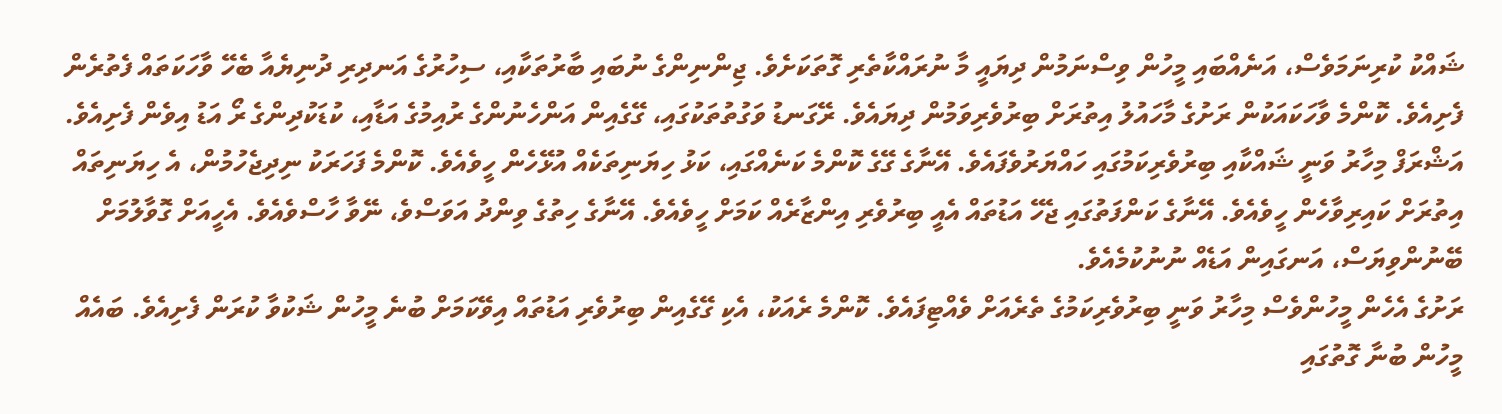ޝައްކު ކުރިނަމަވެސް، އަނެއްބައި މީހުން ވިސްނަމުން ދިޔައީ މާ ނުރައްކާތެރި ގޮތަކަށެވެ. ޖިންނިންގެ ނުބައި ބާރުތަކާއި، ސިހުރުގެ އަނދިރި ދުނިޔެއާ ބެހޭ ވާހަކަތައް ފެތުރެން ފެށިއެވެ. ކޮންމެ ވާހަކައަކުން ރަށުގެ މާހައުލު އިތުރަށް ބިރުވެރިވަމުން ދިޔައެވެ. ރޭގަނޑު ވަގުތުތަކުގައި، ގޭގެއިން އަންހެނުންގެ ރުއިމުގެ އަޑާއި، ކުޑަކުދިންގެ ރޯ އަޑު އިވެން ފެށިއެވެ.
އަޝްރަފް މިހާރު ވަނީ ޝައްކާއި ބިރުވެރިކަމުގައި ހައްޔަރުވެފައެވެ. އޭނާގެ ގޭގެ ކޮންމެ ކަނެއްގައި، ކަޅު ހިޔަނިތަކެއް އުޅޭހެން ހީވެއެވެ. ކޮންމެ ފަހަރަކު ނިދިޖެހުމުން، އެ ހިޔަނިތައް އިތުރަށް ކައިރިވާހެން ހީވެއެވެ. އޭނާގެ ކަންފަތުގައި ޖެހޭ އަޑުތައް އެއީ ބިރުވެރި އިންޒާރެއް ކަމަށް ހީވެއެވެ. އޭނާގެ ހިތުގެ ވިންދު އަވަސްވެ، ނޭވާ ހާސްވެއެވެ. އެހީއަށް ގޮވާލުމަށް ބޭނުންވިޔަސް، އަނގައިން އަޑެއް ނުނުކުމެއެވެ.
ރަށުގެ އެހެން މީހުންވެސް މިހާރު ވަނީ ބިރުވެރިކަމުގެ ތެރެއަށް ވެއްޓިފައެވެ. ކޮންމެ ރެއަކު، އެކި ގޭގެއިން ބިރުވެރި އަޑުތައް އިވޭކަމަށް ބުނެ މީހުން ޝަކުވާ ކުރަން ފެށިއެވެ. ބައެއް މީހުން ބުނާ ގޮތުގައި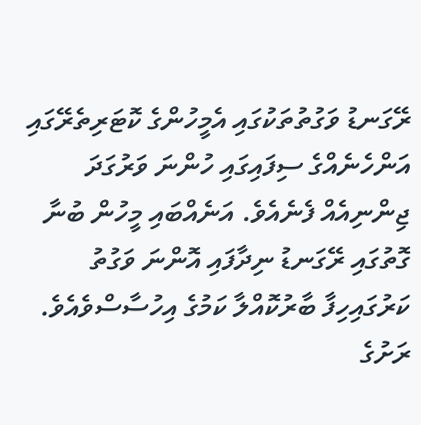ރޭގަނޑު ވަގުތުތަކުގައި އެމީހުންގެ ކޮޓަރިތެރޭގައި އަންހެނެއްގެ ސިފައިގައި ހުންނަ ވަރުގަދަ ޖިންނިއެއް ފެނެއެވެ. އަނެއްބައި މީހުން ބުނާ ގޮތުގައި ރޭގަނޑު ނިދާފައި އޮންނަ ވަގުތު ކަރުގައިހިފާ ބާރުކޮއްލާ ކަމުގެ އިހުސާސްވެއެވެ.
ރަށުގެ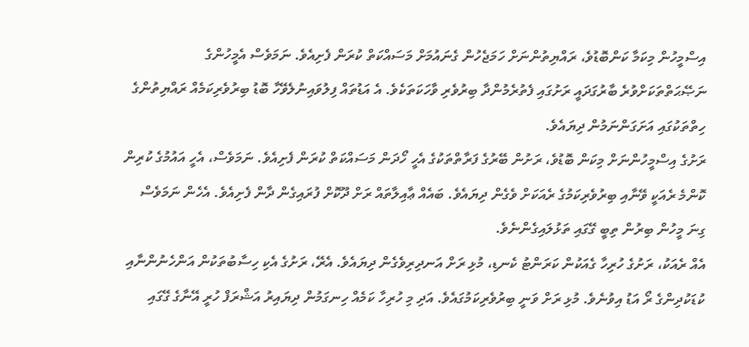އިސްމީހުން މިކަމާ ކަންބޮޑުވެ، ރައްޔިތުންނަށް ހަމަޖެހުން ގެނައުމަށް މަސައްކަތް ކުރަން ފެށިއެވެ. ނަމަވެސް އެމީހުންގެ ނަޞޭޙަތްތަކަށްވުރެ ބާރުގަދައީ ރަށުގައި ފެތުރެމުންދާ ބިރުވެރި ވާހަކަތަކެވެ. އެ އަޑުތައް ފިލުވައިނުލެވޭހާ ބޮޑު ބިރުވެރިކަމެއް ރައްޔިތުންގެ ހިތްތަކުގައި އަށަގަންނަމުން ދިޔައެވެ.
ރަށުގެ އިސްމީހުންނަށް މިކަން ބޮޑުވެ، ރަށުން ބޭރުގެ ފަރާތްތަކުގެ އެހީ ހޯދަން މަސައްކަތް ކުރަން ފެށިއެވެ. ނަމަވެސް، އެހީ އައުމުގެ ކުރިން ކޮންމެ ރެއަކީ ވޭނާއި ބިރުވެރިކަމުގެ ރެއަކަށް ވެގެން ދިޔައެވެ. ބައެއް ޢާއިލާތައް ރަށް ދޫކޮށް ފުރައިގެން ދާން ފެށިއެވެ. އެހެން ނަމަވެސް ގިނަ މީހުން ބިރުން ތިބީ ގޭގައި ތަޅުލައިގެންނެވެ.
އެއް ރެއަކު، ރަށުގެ ހުރިހާ ގެއަކުން ކަރަންޓު ކެނޑި، މުޅި ރަށް އަނދިރިވެގެން ދިޔައެވެ. އެރޭ، ރަށުގެ އެކި ހިސާބުތަކުން އަންހެނުންނާއި ކުޑަކުދިންގެ ރޯ އަޑު އިވުނެވެ. މުޅި ރަށް ވަނީ ބިރުވެރިކަމުގައެވެ. އަދި މި ހުރިހާ ކަމެއް ހިނގަމުން ދިޔައިރު އަޝްރަފް ހުރީ އޭނާގެ ގޭގައި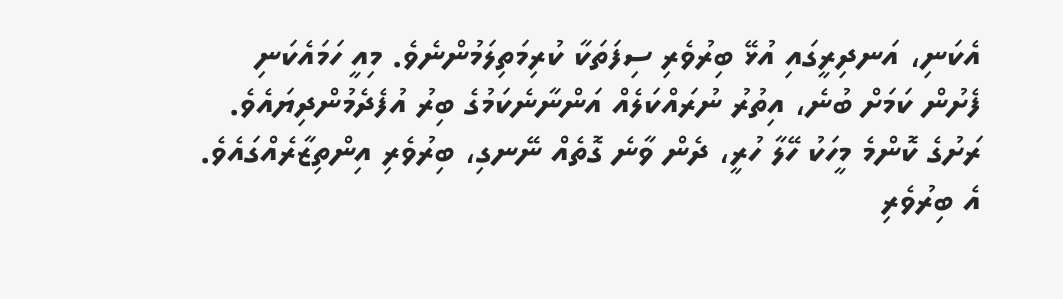އެކަނި، އަނދިރީގައި އުޅޭ ބިރުވެރި ސިފަތަކާ ކުރިމަތިލަމުންނެވެ. މިއީ ހަމައެކަނި ފެށުން ކަމަށް ބުނެ، އިތުރު ނުރައްކަލެއް އަންނާނެކަމުގެ ބިރު އުފެދެމުންދިޔައެވެ. ރަށުގެ ކޮންމެ މީހަކު ހޭލާ ހުރީ، ދެން ވާނެ ގޮތެއް ނޭނގި، ބިރުވެރި އިންތިޒާރެއްގައެވެ.
އެ ބިރުވެރި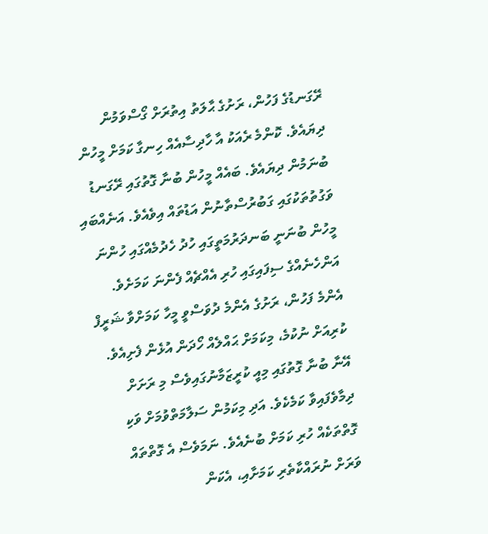ރޭގަނޑުގެ ފަހުން، ރަށުގެ ޙާލަތު އިތުރަށް ގޯސްވަމުން ދިޔައެވެ. ކޮންމެ ރެއަކު އާ ހާދިސާއެއް ހިނގާ ކަމަށް މީހުން ބުނަމުން ދިޔައެވެ. ބައެއް މީހުން ބުނާ ގޮތުގައި ރޭގަނޑު ވަގުތުތަކުގައި ގަބުރުސްތާނުން އަޑުތައް އިވެއެވެ. އަނެއްބައި މީހުން ބުނަނީ ބަނދަރުމަތީގައި ހުދު ހެދުމެއްގައި ހުންނަ އަންހެނެއްގެ ސިފައިގައި ހުރި އެއްޗެއް ފެންނަ ކަމަށެވެ.
އެންމެ ފަހުން، ރަށުގެ އެންމެ ދުވަސްވީ މީހާ ކަމަށްވާ ޝަރީފް ކުރިއަށް ނުކުމެ، މިކަމަށް ޙައްލެއް ހޯދަން އުޅެން ފެށިއެވެ. އޭނާ ބުނާ ގޮތުގައި މިއީ ކުރީޒަމާނުގައިވެސް މި ރަށަށް ދިމާވެފައިވާ ކަމެކެވެ. އަދި މިކަމުން ސަލާމަތްވުމަށް ވަކި ގޮތްތަކެއް ހުރި ކަމަށް ބުނެއެވެ. ނަމަވެސް އެ ގޮތްތައް ވަރަށް ނުރައްކާތެރި ކަމަށާއި، އެކަން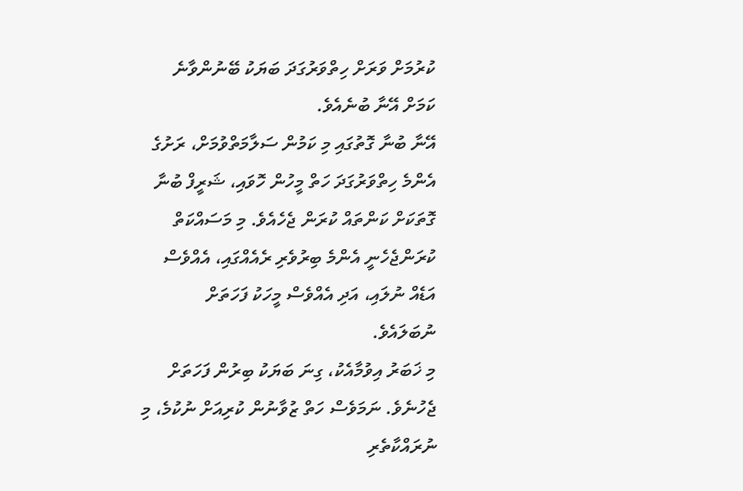ކުރުމަށް ވަރަށް ހިތްވަރުގަދަ ބަޔަކު ބޭނުންވާނެ ކަމަށް އޭނާ ބުނެއެވެ.
އޭނާ ބުނާ ގޮތުގައި މި ކަމުން ސަލާމަތްވުމަށް، ރަށުގެ އެންމެ ހިތްވަރުގަދަ ހަތް މީހުން ހޮވައި، ޝަރީފް ބުނާ ގޮތަކަށް ކަންތައް ކުރަން ޖެހެއެވެ. މި މަސައްކަތް ކުރަންޖެހެނީ އެންމެ ބިރުވެރި ރެއެއްގައި، އެއްވެސް އަޑެއް ނުލައި، އަދި އެއްވެސް މީހަކު ފަހަތަށް ނުބަލައެވެ.
މި ޚަބަރު އިވުމާއެކު، ގިނަ ބަޔަކު ބިރުން ފަހަތަށް ޖެހުނެވެ. ނަމަވެސް ހަތް ޒުވާނުން ކުރިއަށް ނުކުމެ، މި ނުރައްކާތެރި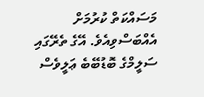މަސައްކަތް ކުރުމަށް އެއްބަސްވިއެވެ. އޭގެ ތެރޭގައި ސަލީމްގެ ބޮޑުބޭބެ ޢަލީވެސް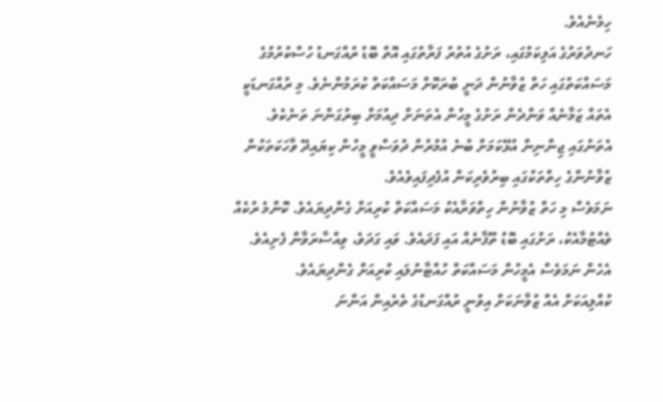ހިމެނެއެވެ.
ހަނދުވަރުގެ އަލިކަމުގައި، ރަށުގެ އުތުރު ފަރާތުގައި އޮތް ބޮޑު ރުއްގަނޑު ހުސްކުރުމުގެ މަސައްކަތުގައި ހަތް ޒުވާނުން ދަނީ ބުރަކޮށް މަސައްކަތް ކުރަމުންނެވެ. މި ރުއްގަނޑަކީ އެތައް ޒަމާނެއް ވަންދެން ރަށުގެ މީހުން އެތަނަށް ދިއުމަށް ބިރުގަންނަ ތަނެކެވެ. އެތަނުގައި ޖިންނިން އުޅޭކަމަށް ބުނެ އުމުރުން ދުވަސްވީ މީހުން ކިޔައިދޭ ވާހަކަތަކުން ޒުވާނުންގެ ހިތްތަކުގައި ބިރުވެރިކަން އުފެދިފައިވެއެވެ.
ނަމަވެސް މި ހަތް ޒުވާނުން ހިތްވަރާއެކު މަސައްކަތް ކުރިއަށް ގެންދިޔައެވެ. ކޮންމެ ރުކެއް ވެއްޓުމާއެކު، ރަށުގައި ބޮޑު ތޫފާނެއް އައި ފަދައެވެ. ވައި ގަދަވެ، ވިއްސާރަވާން ފެށިއެވެ. އެހެން ނަމަވެސް އެމީހުން މަސައްކަތް ހުއްޓާނުލައި ކުރިއަށް ގެންދިޔައެވެ.
ކުއްލިއަކަށް އެއް ޒުވާނަކަށް އިވުނީ ރުއްގަނޑުގެ ތެރެއިން އަންނަ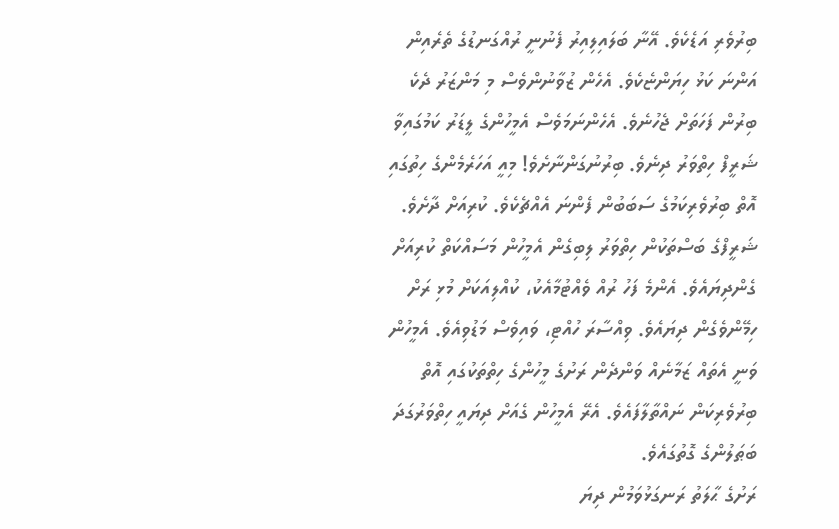ބިރުވެރި އަޑެކެވެ. އޭނާ ބަލައިލިއިރު ފެނުނީ ރުއްގަނޑުގެ ތެރެއިން އަންނަ ކަޅު ހިޔަންޏެކެވެ. އެހެން ޒުވާނުންވެސް މި މަންޒަރު ދެކެ ބިރުން ފަހަތަށް ޖެހުނެވެ. އެހެންނަމަވެސް އެމީހުންގެ ލީޑަރު ކަމުގައިވާ ޝަރީފް ހިތްވަރު ދިނެވެ. ބިރުނުގަންނާށެވެ! މިއީ އަހަރެމެންގެ ހިތުގައި އޮތް ބިރުވެރިކަމުގެ ސަބަބުން ފެންނަ އެއްޗެކެވެ. ކުރިއަށް ދާށެވެ.
ޝަރީފްގެ ބަސްތަކުން ހިތްވަރު ލިބިގެން އެމީހުން މަސައްކަތް ކުރިއަށް ގެންދިޔައެވެ. އެންމެ ފަހު ރުއް ވެއްޓުމާއެކު، ކުއްލިއަކަށް މުޅި ރަށް ހިމޭންވެގެން ދިޔައެވެ. ވިއްސާރަ ހުއްޓި، ވައިވެސް މަޑުވިއެވެ. އެމީހުން ވަނީ އެތައް ޒަމާނެއް ވަންދެން ރަށުގެ މީހުންގެ ހިތްތަކުގައި އޮތް ބިރުވެރިކަން ނައްތާލާފައެވެ. އެރޭ އެމީހުން ގެއަށް ދިޔައީ ހިތްވަރުގަދަ ބަޠަލުންގެ ގޮތުގައެވެ.
ރަށުގެ ޙާލަތު ރަނގަޅުވަމުން ދިޔަ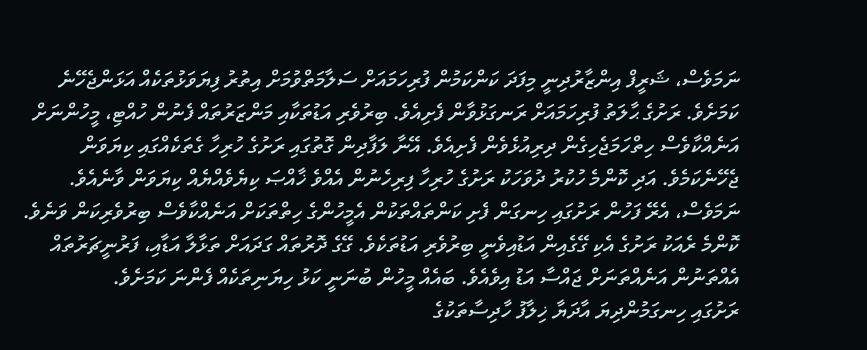ނަމަވެސް، ޝަރީފް އިންޒާރުދިނީ މިފަދަ ކަންކަމުން ފުރިހަމައަށް ސަލާމަތްވުމަށް އިތުރު ފިޔަވަޅުތަކެއް އަޅަންޖެހޭނެ ކަމަށެވެ. ރަށުގެ ޙާލަތު ފުރިހަމައަށް ރަނގަޅުވާން ފެށިއެވެ. ބިރުވެރި އަޑުތަކާއި މަންޒަރުތައް ފެނުން ހުއްޓި، މީހުންނަށް އަނެއްކާވެސް ހިތްހަމަޖެހިގެން ދިރިއުޅެވެން ފެށިއެވެ. އޭނާ ލަފާދިން ގޮތުގައި ރަށުގެ ހުރިހާ ގެތަކެއްގައި ކިޔަވަން ޖެހޭނެކަމެވެ. އަދި ކޮންމެ ހުކުރު ދުވަހަކު ރަށުގެ ހުރިހާ ފިރިހެނުން އެއްވެ ޚާއްޞަ ކިޔެވެއްޔެއް ކިޔަވަން ވާނެއެވެ.
ނަމަވެސް، އެރޭ ފަހުން ރަށުގައި ހިނގަން ފެށި ކަންތައްތަކުން އެމީހުންގެ ހިތްތަކަށް އަނެއްކާވެސް ބިރުވެރިކަން ވަނެވެ. ކޮންމެ ރެއަކު ރަށުގެ އެކި ގޭގެއިން އަޑުއިވެނީ ބިރުވެރި އަޑުތަކެވެ. ގޭގެ ދޮރުތައް ގަދައަށް ތަޅާލާ އަޑާއި، ފަރުނީޗަރުތައް އެއްތަނުން އަނެއްތަނަށް ޖައްސާ އަޑު އިވެއެވެ. ބައެއް މީހުން ބުނަނީ ކަޅު ހިޔަނިތަކެއް ފެންނަ ކަމަށެވެ.
ރަށުގައި ހިނގަމުންދިޔަ އާދަޔާ ޚިލާފު ހާދިސާތަކުގެ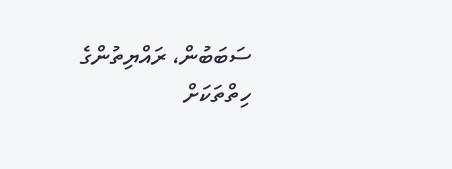ސަބަބުން، ރައްޔިތުންގެ ހިތްތަކަށް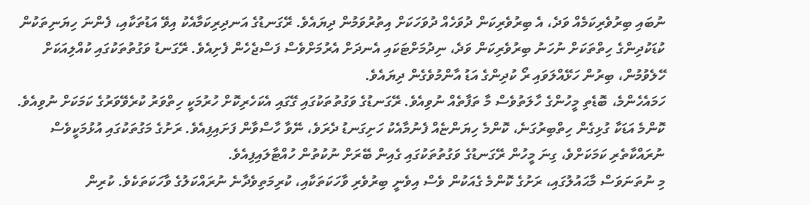ނުބައި ބިރުވެރިކަމެއް ވަދެ، އެ ބިރުވެރިކަން ދުވަހެއް ދުވަހަކަށް އިތުރުވަމުން ދިޔައެވެ. ރޭގަނޑުގެ އަނދިރިކަމާއެކު އިވޭ އަޑުތަކާއި، ފެންނަ ހިޔަނިތަކުން ކުޑަކުދިންގެ ހިތްތަކަށް ނުހަނު ބިރުވެރިކަން ވަދެ، ނިދުމަށްޓަކައި އެނދަށް އެރުމަށްވެސް ފަސްޖެހެން ފެށިއެވެ. ރޭގަނޑު ވަގުތުތަކުގައި ކުއްލިއަކަށް ހޭލެވުމުން، ބިރުން ހަޅޭއްލަވައި ރޯ ކުދިންގެ އަޑު އާންމުވެގެން ދިޔައެވެ.
ހަމައެހެންމެ، ބޮޑެތި މީހުންގެ ހާލަތުވެސް މާ ތަފާތެއް ނުވިއެވެ. ރޭގަނޑުގެ ވަގުތުތަކުގައި ގޭގައި އެކަހެރިކޮށް ހުރުމަކީ ހިތްވަރު ކުރެވޭވަރުގެ ކަމަކަށް ނުވިއެވެ. ކޮންމެ އަޑަކާ ގުޅިގެން ހިތްބިރުގަނެ، ކޮންމެ ހިޔަންޏެއް ފެނުމާއެކު ހަށިގަނޑު ދެރަވެ، ނޭވާ ހާސްވާން ފަށައިފިއެވެ. ރަށުގެ މަގުތަކުގައި އުޅުމަކީވެސް ނުރައްކާތެރި ކަމަކަށްވެ، ގިނަ މީހުން ރޭގަނޑުގެ ވަގުތުތަކުގައި ގެއިން ބޭރަށް ނުކުތުން ހުއްޓާލައިފިއެވެ.
މި ނުތަނަވަސް މާޙައުލުގައި، ރަށުގެ ކޮންމެ ގެއަކުން ވެސް އިވެނީ ބިރުވެރި ވާހަކަތަކާއި، ކުރިމަތިވެދާނެ ނުރައްކަލުގެ ވާހަކަތަކެވެ. ކުރިން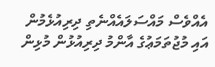އެއްވެސް މައްސަލައެއްނެތި ދިރިއުޅެމުން އައި މުޖުތަމަޢުގެ އާންމު ދިރިއުޅުން މުޅިން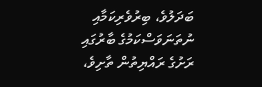ބަދަލުވެ، ބިރުވެރިކަމާއި ނުތަނަވަސްކަމުގެ ބާރުގައި ރަށުގެ ރައްޔިތުން ތާށިވެ،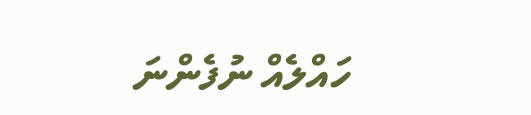ހައްލެއް ނުފެންނަ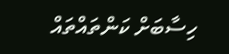ހިސާބަށް ކަންތައްތައް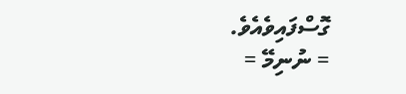ގޮސްފައިވެއެވެ.
= ނުނިމޭ =